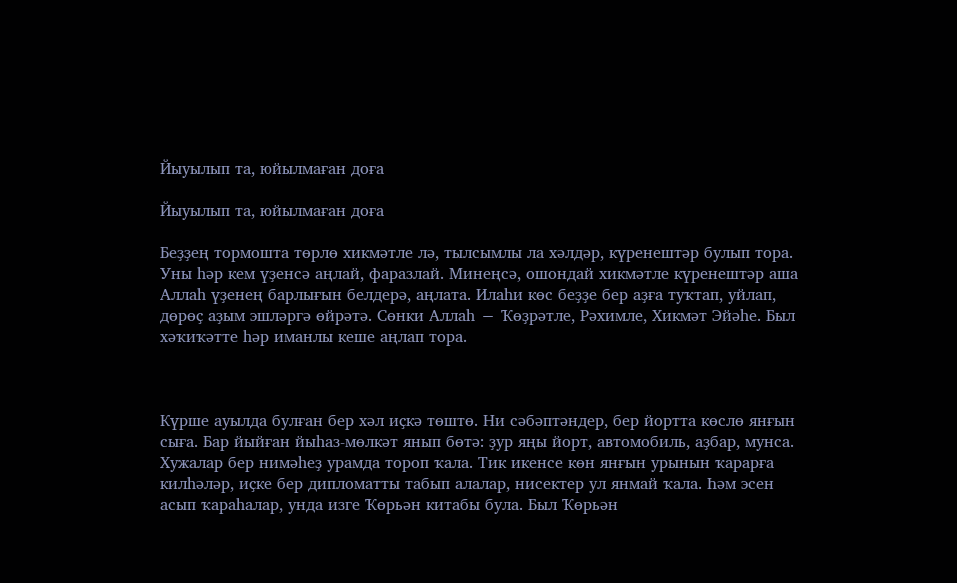Йыуылып та, юйылмаған доға

Йыуылып та, юйылмаған доға

Беҙҙең тормошта төрлө хикмәтле лә, тылсымлы ла хәлдәр, күренештәр булып тора. Уны һәр кем үҙенсә аңлай, фаразлай. Минеңсә, ошондай хикмәтле күренештәр аша Аллаһ үҙенең барлығын белдерә, аңлата. Илаһи көс беҙҙе бер аҙға туҡтап, уйлап, дөрөҫ аҙым эшләргә өйрәтә. Сөнки Аллаһ − Ҡөҙрәтле, Рәхимле, Хикмәт Эйәһе. Был хәҡиҡәтте һәр иманлы кеше аңлап тора.



Күрше ауылда булған бер хәл иҫкә төштө. Ни сәбәптәндер, бер йортта көслө янғын сыға. Бар йыйған йыһаз-мөлкәт янып бөтә: ҙур яңы йорт, автомобиль, аҙбар, мунса. Хужалар бер нимәһеҙ урамда тороп ҡала. Тик икенсе көн янғын урынын ҡарарға килһәләр, иҫке бер дипломатты табып алалар, нисектер ул янмай ҡала. Һәм эсен асып ҡараһалар, унда изге Ҡөрьән китабы була. Был Ҡөрьән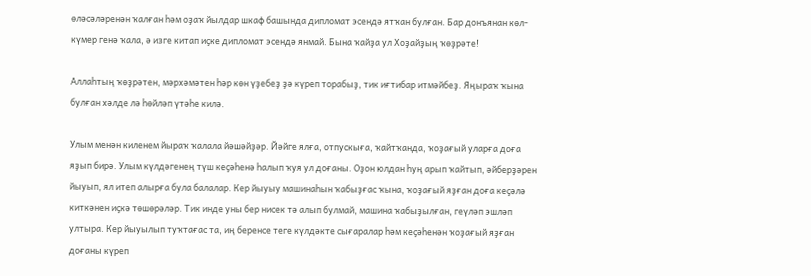өләсәләренән ҡалған һәм оҙаҡ йылдар шкаф башында дипломат эсендә ятҡан булған. Бар донъянан көл-күмер генә ҡала, ә изге китап иҫке дипломат эсендә янмай. Бына ҡайҙа ул Хоҙайҙың ҡөҙрәте!

Аллаһтың ҡөҙрәтен, мәрхәмәтен һәр көн үҙебеҙ ҙә күреп торабыҙ, тик иғтибар итмәйбеҙ. Яңыраҡ ҡына булған хәлде лә һөйләп үтәһе килә.

Улым менән киленем йыраҡ ҡалала йәшәйҙәр. Йәйге ялға, отпускыға, ҡайтҡанда, ҡоҙағый уларға доға яҙып бирә. Улым күлдәгенең түш кеҫәһенә һалып ҡуя ул доғаны. Оҙон юлдан һуң арып ҡайтып, әйберҙәрен йыуып, ял итеп алырға була балалар. Кер йыуыу машинаһын ҡабыҙғас ҡына, ҡоҙағый яҙған доға кеҫәлә киткәнен иҫкә төшөрәләр. Тик инде уны бер нисек тә алып булмай, машина ҡабыҙылған, геүләп эшләп ултыра. Кер йыуылып туҡтағас та, иң беренсе теге күлдәкте сығаралар һәм кеҫәһенән ҡоҙағый яҙған доғаны күреп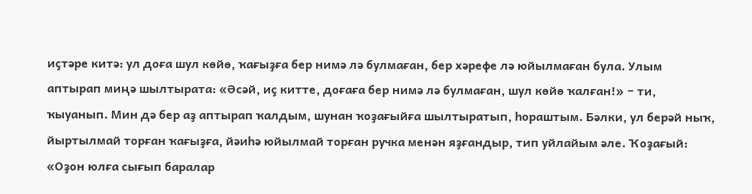иҫтәре китә: ул доға шул көйө, ҡағыҙға бер нимә лә булмаған, бер хәрефе лә юйылмаған була. Улым аптырап миңә шылтырата: «Әсәй, иҫ китте, доғаға бер нимә лә булмаған, шул көйө ҡалған!» − ти, ҡыуанып. Мин дә бер аҙ аптырап ҡалдым, шунан ҡоҙағыйға шылтыратып, һораштым. Бәлки, ул берәй ныҡ, йыртылмай торған ҡағыҙға, йәиһә юйылмай торған ручка менән яҙғандыр, тип уйлайым әле. Ҡоҙағый: «Оҙон юлға сығып баралар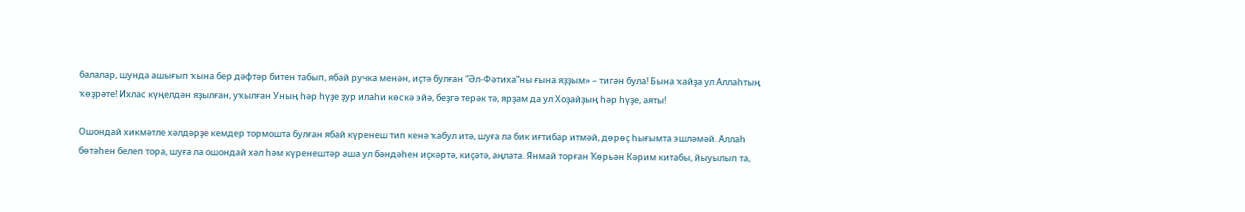балалар, шунда ашығып ҡына бер дәфтәр битен табып, ябай ручка менән, иҫтә булған “Әл-Фәтиха”ны ғына яҙҙым» – тигән була! Бына ҡайҙа ул Аллаһтың ҡөҙрәте! Ихлас күңелдән яҙылған, уҡылған Уның һәр һүҙе ҙур илаһи көскә эйә, беҙгә терәк тә, ярҙам да ул Хоҙайҙың һәр һүҙе, аяты!

Ошондай хикмәтле хәлдәрҙе кемдер тормошта булған ябай күренеш тип кенә ҡабул итә, шуға ла бик иғтибар итмәй, дөрөҫ һығымта эшләмәй. Аллаһ бөтәһен белеп тора, шуға ла ошондай хәл һәм күренештәр аша ул бәндәһен иҫкәртә, киҫәтә, аңлата. Янмай торған Ҡөрьән Кәрим китабы, йыуылып та,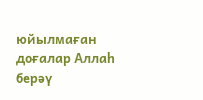юйылмаған доғалар Аллаһ берәү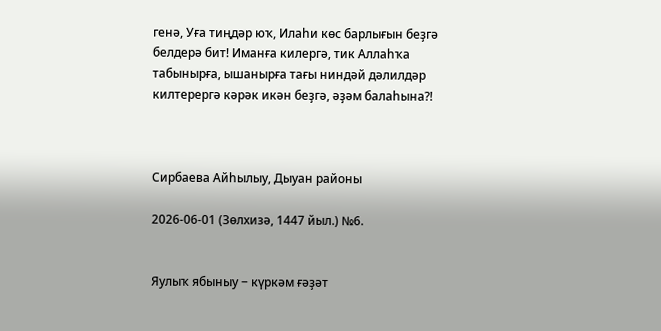генә, Уға тиңдәр юҡ, Илаһи көс барлығын беҙгә белдерә бит! Иманға килергә, тик Аллаһҡа табынырға, ышанырға тағы ниндәй дәлилдәр килтерергә кәрәк икән беҙгә, әҙәм балаһына?!



Сирбаева Айһылыу, Дыуан районы

2026-06-01 (Зөлхизә, 1447 йыл.) №6.


Яулыҡ ябыныу − күркәм ғәҙәт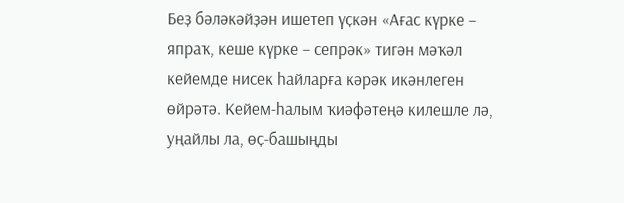Беҙ бәләкәйҙән ишетеп үҫкән «Ағас күрке – япраҡ, кеше күрке − сепрәк» тигән мәҡәл кейемде нисек һайларға кәрәк икәнлеген өйрәтә. Кейем-һалым ҡиәфәтеңә килешле лә, уңайлы ла, өҫ-башыңды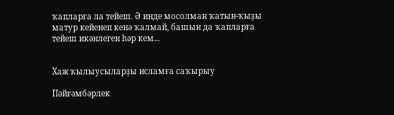ҡапларға ла тейеш. Ә инде мосолман ҡатын-ҡыҙы матур кейенеп кенә ҡалмай, башын да ҡапларға тейеш икәнлеген һәр кем...


Хаж ҡылыусыларҙы исламға саҡырыу

Пәйғәмбәрлек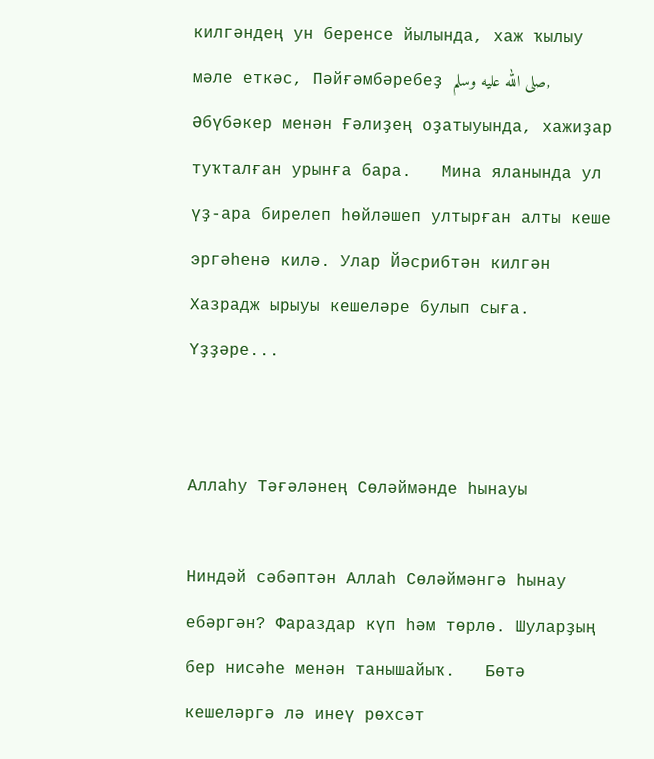килгәндең ун беренсе йылында, хаж ҡылыу мәле еткәс, Пәйғәмбәребеҙ صلى الله عليه وسلم, Әбүбәкер менән Ғәлиҙең оҙатыуында, хажиҙар туҡталған урынға бара.   Мина яланында ул үҙ-ара бирелеп һөйләшеп ултырған алты кеше эргәһенә килә. Улар Йәсрибтән килгән Хазрадж ырыуы кешеләре булып сыға. Үҙҙәре...


Аллаһу Тәғәләнең Сөләймәнде һынауы

Ниндәй сәбәптән Аллаһ Сөләймәнгә һынау ебәргән? Фараздар күп һәм төрлө. Шуларҙың бер нисәһе менән танышайыҡ.   Бөтә кешеләргә лә инеү рөхсәт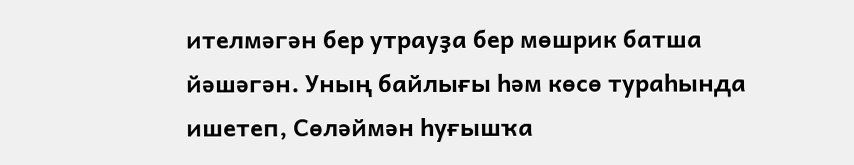ителмәгән бер утрауҙа бер мөшрик батша йәшәгән. Уның байлығы һәм көсө тураһында ишетеп, Сөләймән һуғышҡа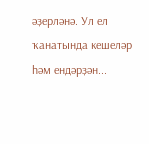әҙерләнә. Ул ел ҡанатында кешеләр һәм ендәрҙән...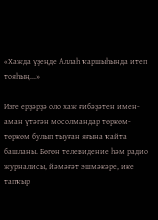«Хажда үҙеңде Аллаһ ҡаршыһында итеп тояһың...»

Изге ерҙәрҙә оло хаж ғибәҙәтен имен-аман үтәгән мосолмандар төркөм-төркөм булып тыуған яғына ҡайта башланы. Бөгөн телевидение һәм радио журналисы, йәмәғәт эшмәкәре, ике тапҡыр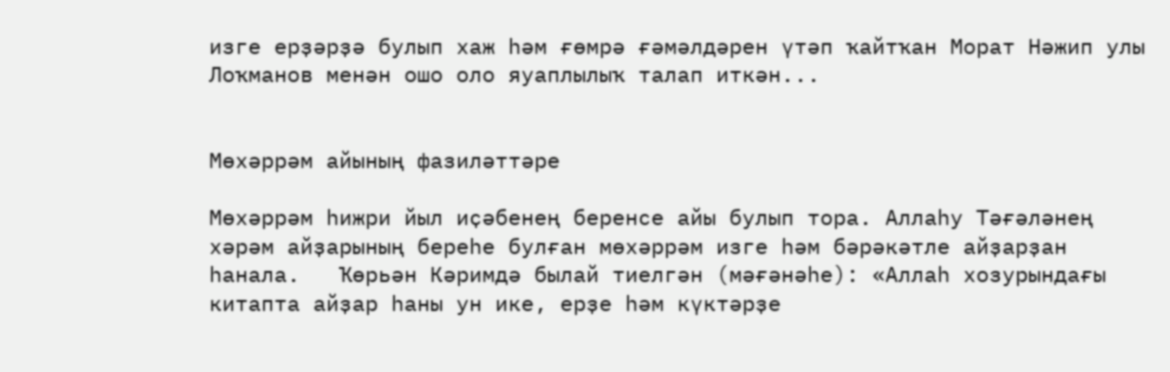изге ерҙәрҙә булып хаж һәм ғөмрә ғәмәлдәрен үтәп ҡайтҡан Морат Нәжип улы Лоҡманов менән ошо оло яуаплылыҡ талап иткән...


Мөхәррәм айының фазиләттәре

Мөхәррәм һижри йыл иҫәбенең беренсе айы булып тора. Аллаһу Тәғәләнең хәрәм айҙарының береһе булған мөхәррәм изге һәм бәрәкәтле айҙарҙан һанала.   Ҡөрьән Кәримдә былай тиелгән (мәғәнәһе): «Аллаһ хозурындағы китапта айҙар һаны ун ике, ерҙе һәм күктәрҙе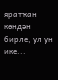яратҡан көндән бирле, ул ун ике...